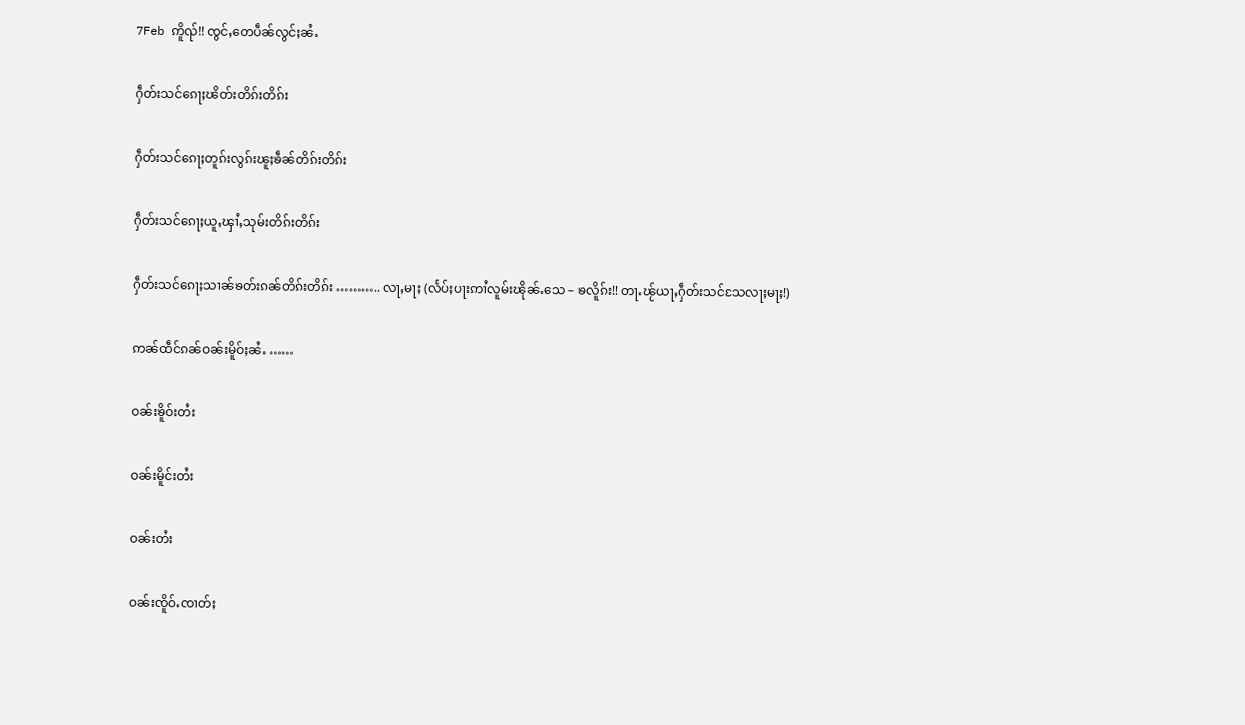7Feb ဢိူၺ်!! ၸွင်ႇတေပဵၼ်လွင်ႈၼႆႉ

ႁဵတ်းသင်ၵေႃႈၽိတ်းတိၵ်းတိၵ်း

ႁဵတ်းသင်ၵေႃႈတူၵ်းလွၵ်းၽူႈၶဵၼ်တိၵ်းတိၵ်း

ႁဵတ်းသင်ၵေႃႈယူႇၾၢႆႇသုမ်းတိၵ်းတိၵ်း

ႁဵတ်းသင်ၵေႃႈသၢၼ်ၶတ်းၵၼ်တိၵ်းတိၵ်း ……….. လႃႇမႃႈ (လႅပ်ႈပႃးဢၢႆလူမ်းၽိုၼ်ႉသေ – ၶလိူၵ်း!! တႃႉၽႂ်ယႃႇႁဵတ်းသင်သႄလႃႈမႃႈ!)

ဢၼ်ထဵင်ၵၼ်ဝၼ်းမိူဝ်ႈၼႆႉ ……

ဝၼ်းၶိူဝ်းတႆး

ဝၼ်းမိူင်းတႆး

ဝၼ်းတႆး

ဝၼ်းၸိူဝ်ႉၸၢတ်ႈ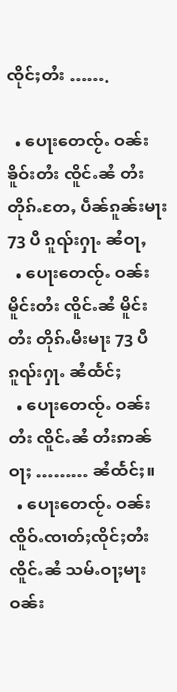ၸိုင်ႈတႆး …….

  • ပေႃးတေၸႂ်ႉ ဝၼ်းၶိူဝ်းတႆး ၸိူင်ႉၼႆ တႆးတိုၵ်ႉတႄႇ ပဵၼ်ၵူၼ်းမႃး 73 ပီ ၵူၺ်းႁႃႉ ၼႆဝႃႇ
  • ပေႃးတေၸႂ်ႉ ဝၼ်းမိူင်းတႆး ၸိူင်ႉၼႆ မိူင်းတႆး တိုၵ်ႉမီးမႃး 73 ပီ ၵူၺ်းႁႃႉ ၼႆထႅင်ႈ
  • ပေႃးတေၸႂ်ႉ ဝၼ်းတႆး ၸိူင်ႉၼႆ တႆးဢၼ်ဝႃႈ ……… ၼႆထႅင်ႈ။
  • ပေႃးတေၸႂ်ႉ ဝၼ်းၸိူဝ်ႉၸၢတ်ႈၸိုင်ႈတႆး ၸိူင်ႉၼႆ သမ်ႉဝႃႈမႃး ဝၼ်း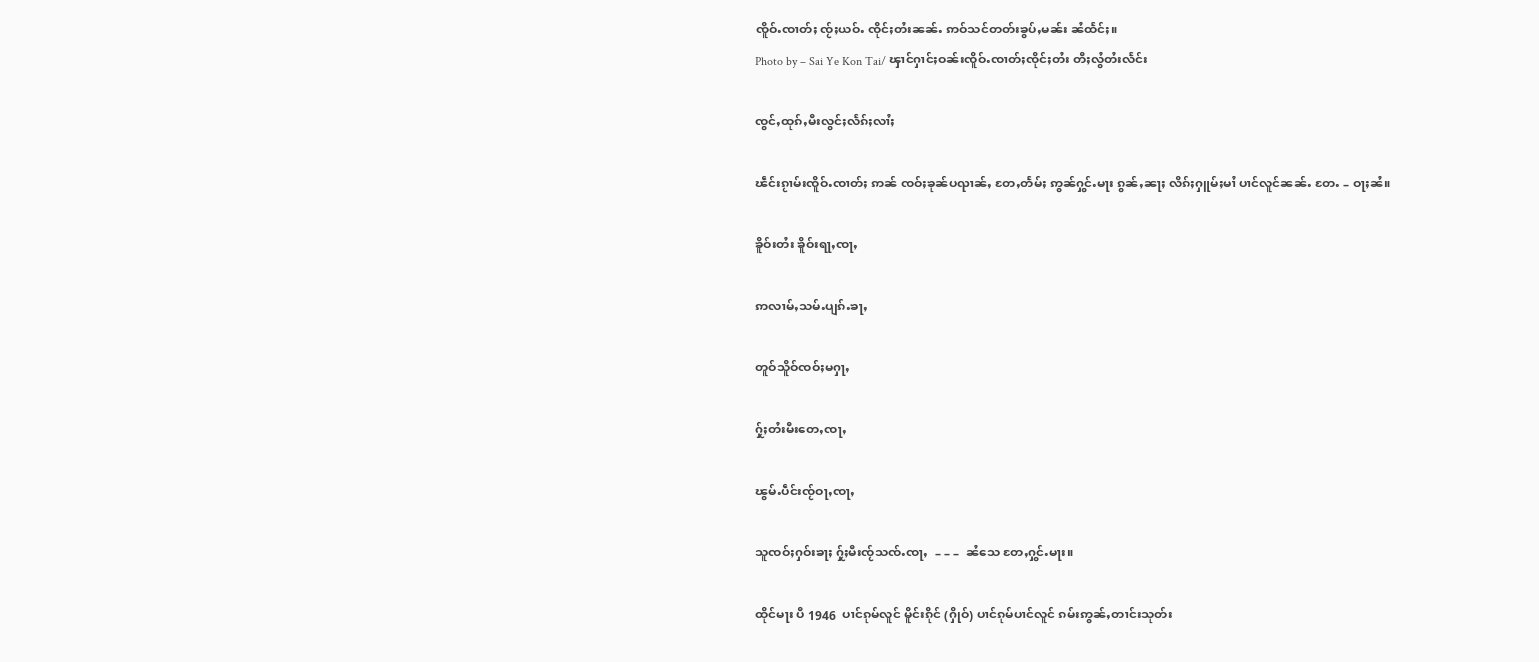ၸိူဝ်ႉၸၢတ်ႈ ၸႂ်ႈယဝ်ႉ ၸိုင်ႈတႆးၼၼ်ႉ ဢဝ်သင်တတ်းၶွပ်ႇမၼ်း ၼႆထႅင်ႈ။
Photo by – Sai Ye Kon Tai/ ၾၢင်ႁၢင်ႈဝၼ်းၸိူဝ်ႉၸၢတ်ႈၸိုင်ႈတႆး တီႈလွႆတႆးလႅင်း

ၸွင်ႇထုၵ်ႇမီးလွင်ႈလႅၵ်ႈလၢႆႈ

ၽဵင်းၵႂၢမ်းၸိူဝ်ႉၸၢတ်ႈ ဢၼ် ၸဝ်ႈၶုၼ်ပၺၢၼ်ႇ တႄႇတႅမ်ႈ ဢွၼ်ႁွင်ႉမႃး ၵွၼ်ႇၼႃႈ လိၵ်ႈႁူမ်ႈမၢႆ ပၢင်လူင်ၼၼ်ႉ တႄႉ – ဝႃႈၼႆ။

ၶိူဝ်းတႆး ၶိူဝ်းရႃႇၸႃႇ

ဢလၢမ်ႇသမ်ႉပျၵ်ႉၶႃႇ

တူဝ်သိူဝ်ၸဝ်ႈမႁႃႇ

ႁႂ်ႈတႆးမီးတေႇၸႃႇ

ၽွမ်ႉပဵင်းၸႂ်ဝႃႇၸႃႇ

သူၸဝ်ႈႁဝ်းၶႃႈ ႁႂ်ႈမီးၸႂ်သၸ်ႉၸႃႇ  – – –  ၼႆသေ တႄႇႁွင်ႉမႃး။

ထိုင်မႃး ပီ 1946  ပၢင်ၵုမ်လူင် မိူင်းၵိုင် (ႁိုဝ်) ပၢင်ၵုမ်ပၢင်လူင် ၵမ်းဢွၼ်ႇတၢင်းသုတ်း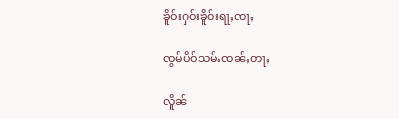ၶိူဝ်းႁဝ်းၶိူဝ်းရႃႇၸႃႇ

ၸွမ်ပိဝ်သမ်ႉၸၼ်ႇတႃႇ

လိူၼ်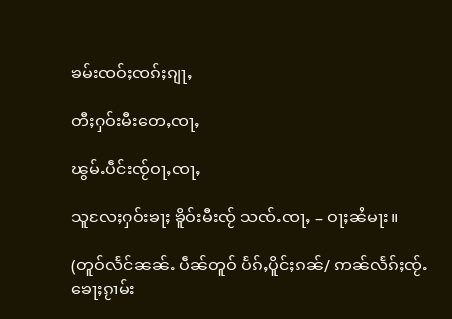ၶမ်းၸဝ်ႈၸၵ်ႈၵျႃႇ

တီႈႁဝ်းမီးတေႇၸႃႇ

ၽွမ်ႉပဵင်းၸႂ်ဝႃႇၸႃႇ

သူလႄႈႁဝ်းၶႃႈ ၶိူဝ်းမီးၸႂ် သၸ်ႉၸႃႇ – ဝႃႈၼႆမႃး။

(တူဝ်လႅင်ၼၼ်ႉ ပဵၼ်တူဝ် ပႅၵ်ႇပိူင်ႈၵၼ်/ ဢၼ်လႅၵ်ႈၸႂ်ႉၶေႃႈၵႂၢမ်း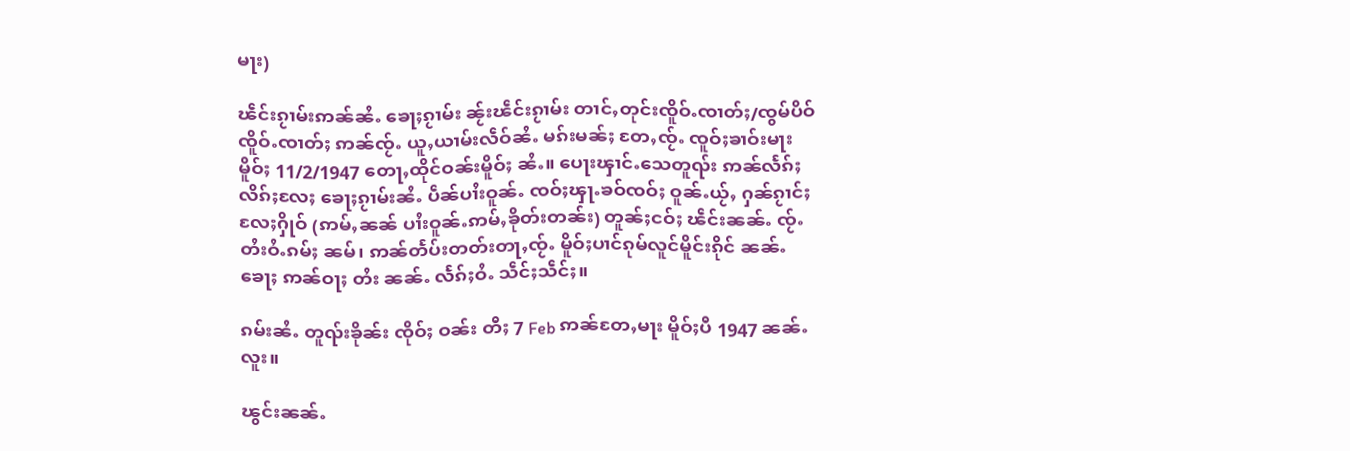မႃး)

ၽဵင်းၵႂၢမ်းဢၼ်ၼႆႉ ၶေႃႈၵႂၢမ်း ၼႂ်းၽဵင်းၵႂၢမ်း တၢင်ႇတုင်းၸိူဝ်ႉၸၢတ်ႈ/ၸွမ်ပိဝ်ၸိူဝ်ႉၸၢတ်ႈ ဢၼ်ၸႂ်ႉ ယူႇယၢမ်းလဵဝ်ၼႆႉ မၵ်းမၼ်ႈ တႄႇၸႂ်ႉ ၸူဝ်ႈၶၢဝ်းမႃး မိူဝ်ႈ 11/2/1947 တေႃႇထိုင်ဝၼ်းမိူဝ်ႈ ၼႆႉ။ ပေႃးၾၢင်ႉသေတူၺ်း ဢၼ်လႅၵ်ႈလိၵ်ႈလႄႈ ၶေႃႈၵႂၢမ်းၼႆႉ ပဵၼ်ပၢႆးဝူၼ်ႉ ၸဝ်ႈၾႃႉၶဝ်ၸဝ်ႈ ဝူၼ်ႉယႂ်ႇ ႁၼ်ၵႂၢင်ႈ လႄႈႁိုဝ် (ဢမ်ႇၼၼ် ပၢႆးဝူၼ်ႉဢမ်ႇၶိုတ်းတၼ်း) တူၼ်ႈငဝ်ႈ ၽဵင်းၼၼ်ႉ ၸႂ်ႉတႆးဝႆႉၵမ်ႈ ၼမ်၊ ဢၼ်တႅပ်းတတ်းတႃႇၸႂ်ႉ မိူဝ်ႈပၢင်ၵုမ်လူင်မိူင်းၵိုင် ၼၼ်ႉ ၶေႃႈ ဢၼ်ဝႃႈ တႆး ၼၼ်ႉ လႅၵ်ႈဝႆႉ သဵင်ႈသဵင်ႈ။

ၵမ်းၼႆႉ တူၺ်းၶိုၼ်း ၸိုဝ်ႈ ဝၼ်း တီႈ 7 Feb ဢၼ်တႄႇမႃး မိူဝ်ႈပီ 1947 ၼၼ်ႉလူး။

ၽွင်းၼၼ်ႉ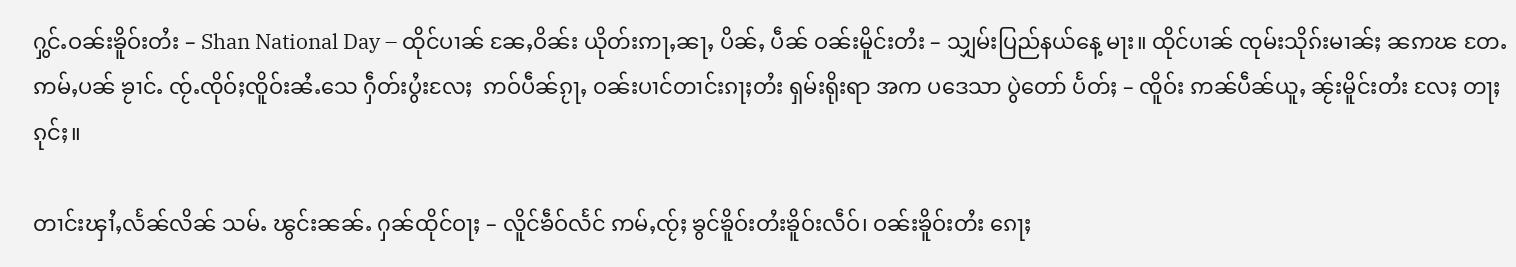ႁွင်ႉဝၼ်းၶိူဝ်းတႆး – Shan National Day – ထိုင်ပၢၼ် ၼႄႇဝိၼ်း ယိုတ်းဢႃႇၼႃႇ ပိၼ်ႇ ပဵၼ် ဝၼ်းမိူင်းတႆး – သျှမ်းပြည်နယ်နေ့ မႃး။ ထိုင်ပၢၼ် ၸုမ်းသိုၵ်းမၢၼ်ႈ ၼဢၽ တႄႉ ဢမ်ႇပၼ် ၶႂၢင်ႉ ၸႂ်ႉၸိုဝ်ႈၸိူဝ်းၼႆႉသေ ႁဵတ်းပွႆးလႄႈ  ဢဝ်ပဵၼ်ၵႂႃႇ ဝၼ်းပၢင်တၢင်းၵႃႈတႆး ရှမ်းရိုးရာ အက ပဒေသာ ပွဲတော် ပႅတ်ႈ – ၸိူဝ်း ဢၼ်ပဵၼ်ယူႇ ၼႂ်းမိူင်းတႆး လႄႈ တႃႈၵုင်ႈ။

တၢင်းၾၢႆႇလႅၼ်လိၼ် သမ်ႉ ၽွင်းၼၼ်ႉ ႁၼ်ထိုင်ဝႃႈ – လိူင်ၶဵဝ်လႅင် ဢမ်ႇၸႂ်ႈ ၶွင်ၶိူဝ်းတႆးၶိူဝ်းလဵဝ်၊ ဝၼ်းၶိူဝ်းတႆး ၵေႃႈ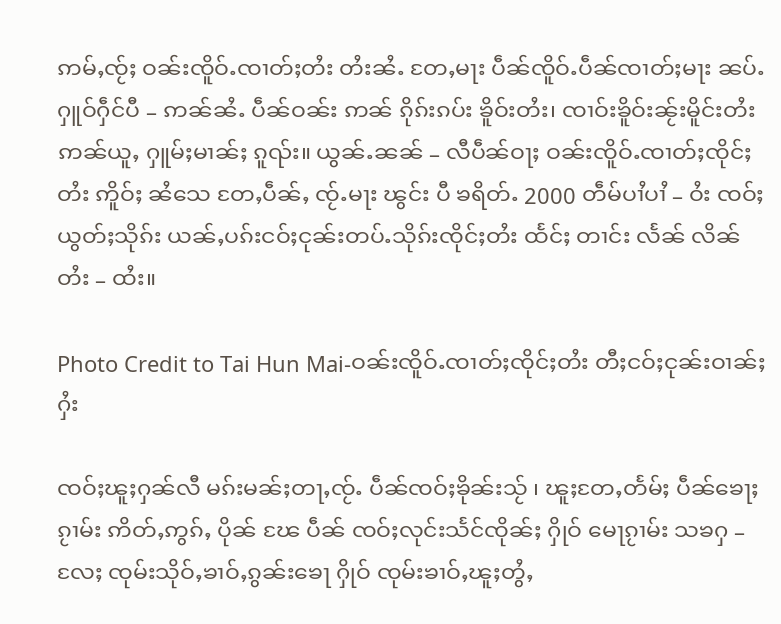ဢမ်ႇၸႂ်ႈ ဝၼ်းၸိူဝ်ႉၸၢတ်ႈတႆး တႆးၼႆႉ တႄႇမႃး ပဵၼ်ၸိူဝ်ႉပဵၼ်ၸၢတ်ႈမႃး ၼပ်ႉ ႁူဝ်ႁဵင်ပီ – ဢၼ်ၼႆႉ ပဵၼ်ဝၼ်း ဢၼ် ၵိုၵ်းၵပ်း ၶိူဝ်းတႆး၊ ၸၢဝ်းၶိူဝ်းၼႂ်းမိူင်းတႆး ဢၼ်ယူႇ ႁူမ်ႈမၢၼ်ႈ ၵူၺ်း။ ယွၼ်ႉၼၼ် – လီပဵၼ်ဝႃႈ ဝၼ်းၸိူဝ်ႉၸၢတ်ႈၸိုင်ႈတႆး ဢိူဝ်ႈ ၼႆသေ တႄႇပဵၼ်ႇ ၸႂ်ႉမႃး ၽွင်း ပီ ၶရိတ်ႉ 2000 တဵမ်ပၢႆပၢႆ – ဝႆး ၸဝ်ႈယွတ်ႈသိုၵ်း ယၼ်ႇပၵ်းငဝ်ႈငုၼ်းတပ်ႉသိုၵ်းၸိုင်ႈတႆး ထႅင်ႈ တၢင်း လႅၼ် လိၼ် တႆး – ထႆး။

Photo Credit to Tai Hun Mai-ဝၼ်းၸိူဝ်ႉၸၢတ်ႈၸိုင်ႈတႆး တီႈငဝ်ႈငုၼ်းဝၢၼ်ႈႁႆး

ၸဝ်ႈၽူႈႁၼ်လီ မၵ်းမၼ်ႈတႃႇၸႂ်ႉ ပဵၼ်ၸဝ်ႈၶိုၼ်းသႂ် ၊ ၽူႈတႄႇတႅမ်ႈ ပဵၼ်ၶေႃႈၵႂၢမ်း ဢိတ်ႇဢွၵ်ႇ ပိုၼ် ၽႄ ပဵၼ် ၸဝ်ႈလုင်းသႅင်ၸိုၼ်ႈ ႁိုဝ် မေႃၵႂၢမ်း သၶႁ – လႄႈ ၸုမ်းသိုဝ်ႇၶၢဝ်ႇၵွၼ်းၶေႃ ႁိုဝ် ၸုမ်းၶၢဝ်ႇၽူႈတွႆႇ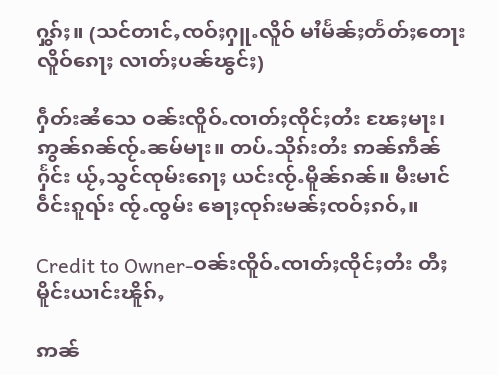ႁွၵ်ႈ။ (သင်တၢင်ႇၸဝ်ႈႁူႉလိူဝ် မၢႆမႅၼ်ႈတႅတ်ႈတေႃးလိူဝ်ၵေႃႈ လၢတ်ႈပၼ်ၽွင်ႈ)

ႁဵတ်းၼႆသေ ဝၼ်းၸိူဝ်ႉၸၢတ်ႈၸိုင်ႈတႆး ၽႄႈမႃး၊ ဢွၼ်ၵၼ်ၸႂ်ႉၼမ်မႃး။ တပ်ႉသိုၵ်းတႆး ဢၼ်ဢဵၼ် ႁႅင်း ယႂ်ႇသွင်ၸုမ်းၵေႃႈ ယင်းၸႂ်ႉမိူၼ်ၵၼ်။ မီးမၢင်ဝဵင်းၵူၺ်း ၸႂ်ႉၸွမ်း ၶေႃႈၸုၵ်းမၼ်ႈၸဝ်ႈၵဝ်ႇ။

Credit to Owner-ဝၼ်းၸိူဝ်ႉၸၢတ်ႈၸိုင်ႈတႆး တီႈမိူင်းယၢင်းၽိူၵ်ႇ

ဢၼ်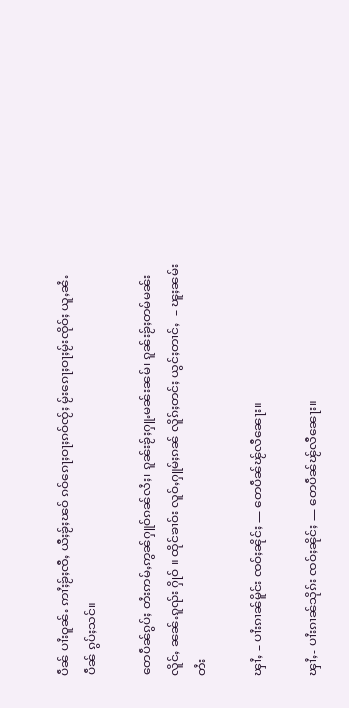ပဵၼ် ပၢႆးဝူၼ်ႉ ဢၢႆႈၶႂ်ႈၸီႇ ယီႈၶႂ်ႈၽဝ် ၵဝ်ၵေႃႈဝႃႈၵဝ်ၸႂ်ႈ မႂ်းၵေႃႈဝႃႈမႂ်းၸိုဝ်ႈ ယူႇၼႆႉပဵၼ် ၵွပ်ႈသင်။

တေပဵၼ်ၵွပ်ႈ တႆးဢမ်ႇဢွၼ်ႁူဝ်ၵၼ်လႆႈ၊ ၵူၼ်းၶႂ်ႈႁူႉမၼ်းၼမ်၊ ၵူၼ်းၶႂ်ႈတမ်မၼ်းလိူင်ႇ ၼၼ်ႉၵူၺ်း ႁိုဝ် ။ ထိုင်ၶၢဝ်း လူဝ်ႇႁူမ်ႈၵၼ် လိူၵ်ႈတင်ႈ ယွင်ႈတၢင်ႇ  – ၽူႈၼမ်းတႆး

ၾၢႆႇ – ပၢႆးၵၢၼ်မိူင်း ၸဝ်ႈၼိုင်ႈ — တေပဵၼ်ၽႂ်လီၼေႃး။

ၾၢႆႇ- ပၢႆးၵၢၼ်သိုၵ်း ၸဝ်ႈၼိုင်ႈ — တေပဵၼ်ၽႂ်လီၼေႃး။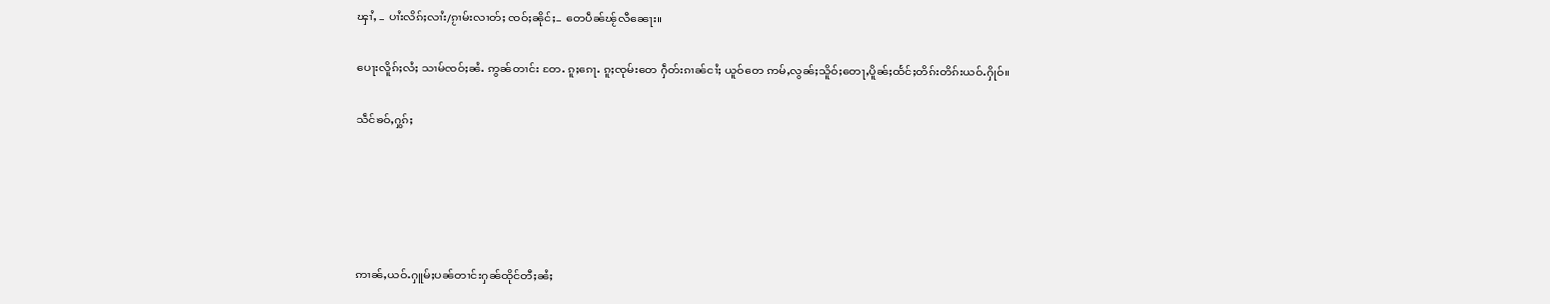ၾၢႆႇ – ပၢႆးလိၵ်ႈလၢႆး/ၵႂၢမ်းလၢတ်ႈ ၸဝ်ႈၼိုင်ႈ– တေပဵၼ်ၽႂ်လီၼေႃး။

ပေႃးလိူၵ်ႈလႆႈ သၢမ်ၸဝ်ႈၼႆႉ ဢွၼ်တၢင်း တႄႉ ၵူႈၵေႃႉ ၵူႈၸုမ်းတေ ႁဵတ်းၵၢၼ်ငၢႆႈ ယူဝ်တေ ဢမ်ႇလွၼ်ႈသိူဝ်ႈတေႃႇပိူၼ်ႈထႅင်ႈတိၵ်းတိၵ်းယဝ်ႉႁိုဝ်။

သဵင်ၶဝ်ႇႁွၵ်ႈ





ဢၢၼ်ႇယဝ်ႉႁူမ်ႈပၼ်တၢင်းႁၼ်ထိုင်တီႈၼႆႈ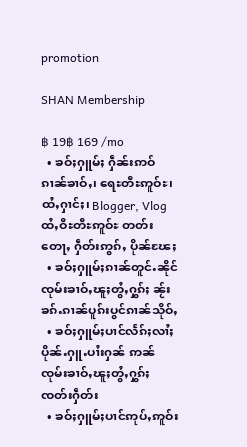promotion

SHAN Membership

฿ 19฿ 169 /mo
  • ၶဝ်ႈႁူမ်ႈ ႁဵၼ်းဢဝ်ၵၢၼ်ၶၢဝ်ႇ၊ ရေႊတီႊဢူဝ်ႊ၊ ထႆႇႁၢင်ႈ၊ Blogger, Vlog ထႆႇဝီႊတီႊဢူဝ်ႊ တတ်းတေႃႇ ႁဵတ်းဢွၵ်ႇ ပိုၼ်ၽႄႈ
  • ၶဝ်ႈႁူမ်ႈၵၢၼ်တူင်ႉၼိုင်ၸုမ်းၶၢဝ်ႇၽူႈတွႆႇႁွၵ်ႈ ၼႂ်းၶၵ်ႉၵၢၼ်ပူၵ်းပွင်ၵၢၼ်သိုဝ်ႇ
  • ၶဝ်ႈႁူမ်ႈပၢင်လႅၵ်ႈလၢႆႈပိုၼ်ႉႁူႉပၢႆးႁၼ် ဢၼ်ၸုမ်းၶၢဝ်ႇၽူႈတွႆႇႁွၵ်ႈၸတ်းႁဵတ်း
  • ၶဝ်ႈႁူမ်ႈပၢင်ဢုပ်ႇဢူဝ်း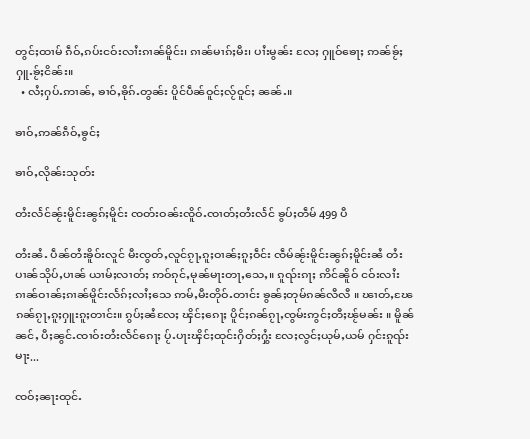တွင်ႈထၢမ် ၵဵဝ်ႇၵပ်းငဝ်းလၢႆးၵၢၼ်မိူင်း၊ ၵၢၼ်မၢၵ်ႈမီး၊ ပၢႆးမွၼ်း လႄႈ ႁူဝ်ၶေႃႈ ဢၼ်ၶႂ်ႈႁူႉၶႂ်ႈငိၼ်း။
  • လႆႈႁပ်ႉဢၢၼ်ႇ ၶၢဝ်ႇၶိုၵ်ႉတွၼ်း ပိူင်ပဵၼ်ဝူင်ႈလႂ်ဝူင်ႈ ၼၼ်ႉ။

ၶၢဝ်ႇဢၼ်ၵဵဝ်ႇၶွင်ႈ

ၶၢဝ်ႇလိုၼ်းသုတ်း

တႆးလႅင်ၼႂ်းမိူင်းၼွၵ်ႈမိူင်း ၸတ်းဝၼ်းၸိူဝ်ႉၸၢတ်ႈတႆးလႅင် ၶွပ်ႈတဵမ် 499 ပီ

တႆးၼႆႉ ပဵၼ်တႆးၶိူဝ်းလူင် မီးၸွတ်ႇလူင်ၵႂႃႇၵူႈဝၢၼ်ႈၵူႈဝဵင်း ၸဵမ်ၼႂ်းမိူင်းၼွၵ်ႈမိူင်းၼႆ တႆးပၢၼ်သိုပ်ႇပၢၼ် ယၢမ်ႈလၢတ်ႈ ဢဝ်ၵုင်ႇမုၼ်မႃးတႃႇသေႇ။ ၵူၺ်းၵႃႈ ဢိင်ၼိူဝ် ငဝ်းလၢႆး ၵၢၼ်ဝၢၼ်ႈၵၢၼ်မိူင်းလႅၵ်ႈလၢႆႈသေ ဢမ်ႇမီးတိုဝ်ႉတၢင်း ၶွၼ်ႈတုမ်ၵၼ်လီလီ ။ ၽၢတ်ႇၽႄၵၼ်ၵႂႃႇၵူႈႁူးၵူႈတၢင်း။ ၵွပ်ႈၼႆလႄႈ ၾိင်ႈၵေႃႈ ပိူင်ႈၵၼ်ၵႂႃႇၸွမ်းဢွင်ႈတီႈၽႂ်မၼ်း ။ မိူၼ်ၼင်ႇ ပီႈၼွင်ႉၸၢဝ်းတႆးလႅင်ၵေႃႈ ပႂ်ႉပႃးၾိင်ႈထုင်းႁိတ်ႈႁွႆး လႄႈလွင်ႈယုမ်ႇယမ် ႁင်းၵူၺ်းမႃး...

ၸဝ်ႈၼႃးထုင်ႉ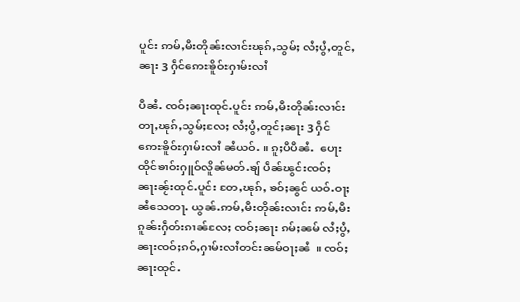ပူင်း ဢမ်ႇမီးတိုၼ်းလၢင်းၽုၵ်ႇသွမ်ႈ လႆႈပွႆႇတူင်ႇၼႃး 3 ႁဵင်ဢေႊၶိူဝ်ႊႁၢမ်းလၢႆ

ပီၼႆႉ ၸဝ်ႈၼႃးထုင်ႉပူင်း ဢမ်ႇမီးတိုၼ်းလၢင်း တႃႇၽုၵ်ႇသွမ်ႈလႄႈ လႆႈပွႆႇတူင်ႈၼႃး 3 ႁဵင် ဢေႊၶိူဝ်ႊႁၢမ်းလၢႆ ၼႆယဝ်ႉ ။ ၵူႈပီပီၼႆႉ  ပေႃးထိုင်ၶၢဝ်းႁူဝ်လိူၼ်မတ်ႉၶျ် ပဵၼ်ၽွင်းၸဝ်ႈၼႃးၼႂ်းထုင်ႉပူင်း တႄႇၽုၵ်ႇ ၶဝ်ႈၼွင် ယဝ်ႉဝႃႈၼႆသေတႃႉ ယွၼ်ႉဢမ်ႇမီးတိုၼ်းလၢင်း ဢမ်ႇမီးၵူၼ်းႁဵတ်းၵၢၼ်လႄႈ ၸဝ်ႈၼႃး ၵမ်ႈၼမ် လႆႈပွႆႇၼႃးၸဝ်ႈၵဝ်ႇႁၢမ်းလၢႆတင်းၼမ်ဝႃႈၼႆ  ။ ၸဝ်ႈၼႃးထုင်ႉ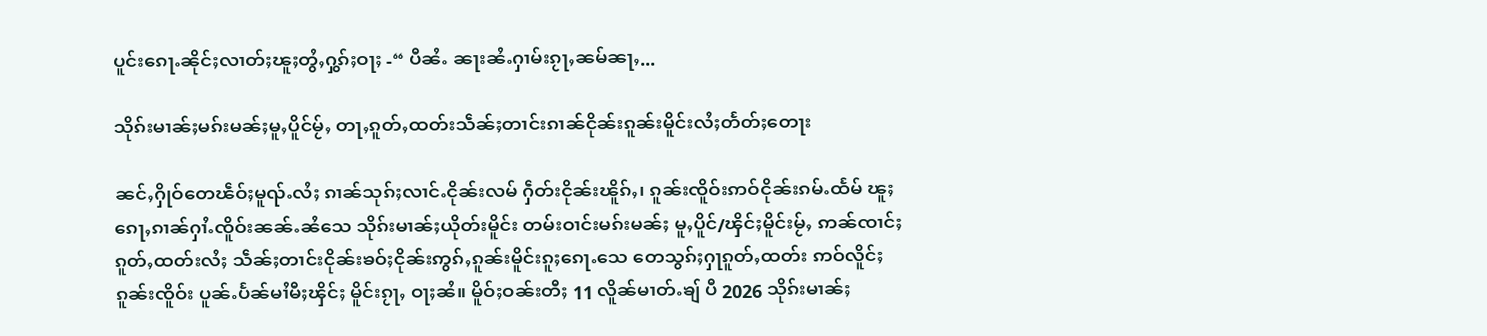ပူင်းၵေႃႉၼိုင်ႈလၢတ်ႈၽူႈတွႆႇႁွၵ်ႈဝႃႈ -“ ပီၼႆႉ ၼႃးၼႆႉႁၢမ်းၵႂႃႇၼမ်ၼႃႇ...

သိုၵ်းမၢၼ်ႈမၵ်းမၼ်ႈမူႇပိူင်မႂ်ႇ တႃႇၵူတ်ႇထတ်းသဵၼ်ႈတၢင်းၵၢၼ်ငိုၼ်းၵူၼ်းမိူင်းလႆႈတႅတ်ႈတေႃး

ၼင်ႇႁိုဝ်တေၽဵဝ်ႈမူၺ်ႉလႆႈ ၵၢၼ်သုၵ်ႈလၢင်ႉငိုၼ်းလမ် ႁဵတ်းငိုၼ်းၽိူၵ်ႇ၊ ၵူၼ်းၸိူဝ်းဢဝ်ငိုၼ်းၵမ်ႉထႅမ် ၽူႈၵေႃႇၵၢၼ်ႁၢႆႉၸိူဝ်းၼၼ်ႉၼႆသေ သိုၵ်းမၢၼ်ႈယိုတ်းမိူင်း တမ်းဝၢင်းမၵ်းမၼ်ႈ မူႇပိူင်/ၾိင်ႈမိူင်းမႂ်ႇ ဢၼ်ၸၢင်ႈၵူတ်ႇထတ်းလႆႈ သဵၼ်ႈတၢင်းငိုၼ်းၶဝ်ႈငိုၼ်းဢွၵ်ႇၵူၼ်းမိူင်းၵူႈၵေႃႉသေ တေသွၵ်ႈႁႃၵူတ်ႇထတ်း ဢဝ်လိူင်ႈၵူၼ်းၸိူဝ်း ပူၼ်ႉပႅၼ်မၢႆမီႈၾိင်ႈ မိူင်းၵႂႃႇ ဝႃႈၼႆ။ မိူဝ်ႈဝၼ်းတီႈ 11 လိူၼ်မၢတ်ႉၶျ် ပီ 2026 သိုၵ်းမၢၼ်ႈ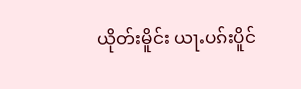ယိုတ်းမိူင်း ယႃႉပၵ်းပိူင်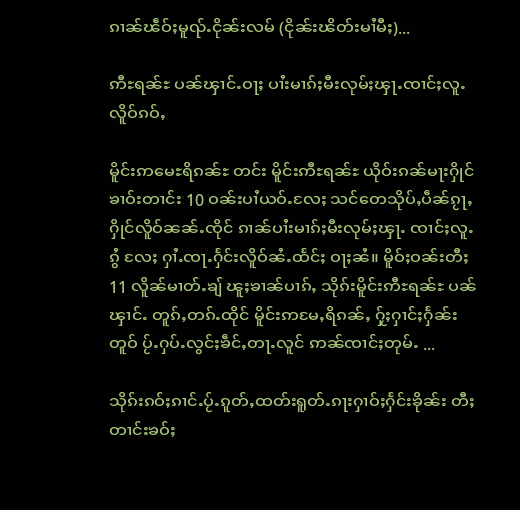ၵၢၼ်ၽဵဝ်ႈမူၺ်ႉငိုၼ်းလမ် (ငိုၼ်းၽိတ်းမၢႆမီႈ)...

ဢီႊရၼ်ႊ ပၼ်ၾၢင်ႉဝႃႈ ပၢႆးမၢၵ်ႈမီးလုမ်ႈၾႃႉၸၢင်ႈလူႉလိူဝ်ၵဝ်ႇ

မိူင်းဢမေႊရိၵၼ်ႊ တင်း မိူင်းဢီႊရၼ်ႊ ယိုဝ်းၵၼ်မႃးႁိုင်ၶၢဝ်းတၢင်း 10 ဝၼ်းပၢႆယဝ်ႉလႄႈ သင်တေသိုပ်ႇပဵၼ်ၵႂႃႇႁိုင်လိူဝ်ၼၼ်ႉၸိုင် ၵၢၼ်ပၢႆးမၢၵ်ႈမီးလုမ်ႈၾႃႉ ၸၢင်ႈလူႉၵွႆ လႄႈ ႁၢႆႉၸႃႉႁႅင်းလိူဝ်ၼႆႉထႅင်ႈ ဝႃႈၼႆ။ မိူဝ်ႈဝၼ်းတီႈ 11 လိူၼ်မၢတ်ႉၶျ် ၽူႈၶၢၼ်ပၢၵ်ႇ သိုၵ်းမိူင်းဢီႊရၼ်ႊ ပၼ်ၾၢင်ႉ တူၵ်ႇတၵ်ႉထိုင် မိူင်းဢမႄႇရိၵၼ်ႇ ႁႂ်ႈႁၢင်ႈႁႅၼ်းတူဝ် ပႂ်ႉႁပ်ႉလွင်ႈၶဵင်ႇတႃႉလူင် ဢၼ်ၸၢင်ႈတုမ်ႉ ...

သိုၵ်းၵဝ်ႈၵၢင်ႉပႂ်ႉၵူတ်ႇထတ်းရူတ်ႉၵႃးႁၢဝ်ႈႁႅင်းၶိုၼ်း တီႈတၢင်းၶဝ်ႈ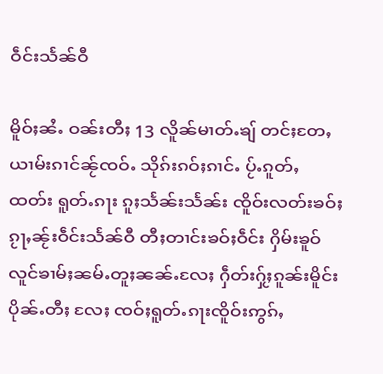ဝဵင်းသႅၼ်ဝီ

မိူဝ်ႈၼႆႉ ဝၼ်းတီႈ 13 လိူၼ်မၢတ်ႉၶျ် တင်ႈတႄႇယၢမ်းၵၢင်ၼႂ်ၸဝ်ႉ သိုၵ်းၵဝ်ႈၵၢင်ႉ ပႂ်ႉၵူတ်ႇထတ်း ရူတ်ႉၵႃး ၵူႈသႅၼ်းသႅၼ်း ၸိူဝ်းလတ်းၶဝ်ႈၵႂႃႇၼႂ်းဝဵင်းသႅၼ်ဝီ တီႈတၢင်းၶဝ်ႈဝဵင်း ႁိမ်းၶူဝ်လူင်ၶၢမ်ႈၼမ်ႉတူႈၼၼ်ႉလႄႈ ႁဵတ်းႁႂ်ႈၵူၼ်းမိူင်းပိုၼ်ႉတီႈ လႄႈ ၸဝ်ႈရူတ်ႉၵႃးၸိူဝ်းဢွၵ်ႇ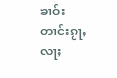ၶၢဝ်းတၢင်းၵႂႃႇ လႃႈ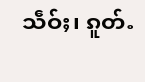သဵဝ်ႈ၊ ၵူတ်ႉ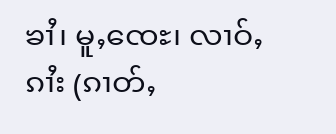ၶၢႆ၊ မူႇၸေႊ၊ လၢဝ်ႇၵၢႆး (ၵၢတ်ႇ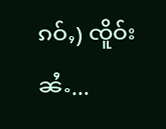ၵဝ်ႇ) ၸိူဝ်းၼႆႉ...